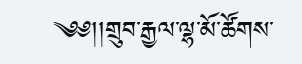༄༅།།གྲུབ་རྒྱལ་ལྷ་མོ་ཚོགས་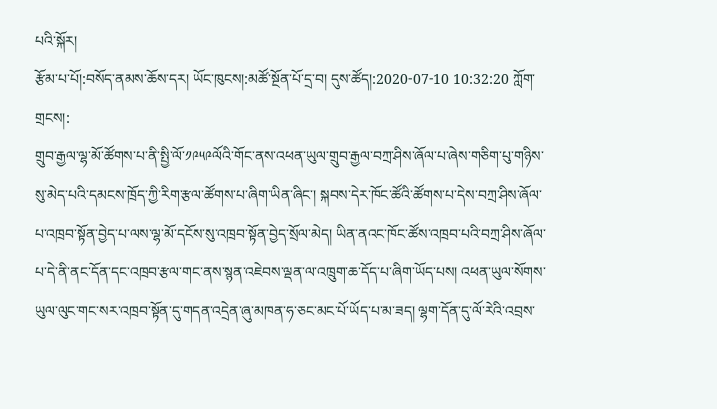པའི་སྐོར།
རྩོམ་པ་པོ།:བསོད་ནམས་ཆོས་དར། ཡོང་ཁུངས།:མཚོ་སྔོན་པོ་དྲ་བ། དུས་ཚོད།:2020-07-10 10:32:20 ཀློག་གྲངས།:
གྲུབ་རྒྱལ་ལྷ་མོ་ཚོགས་པ་ནི་སྤྱི་ལོ་༡༩༥༩ལོའི་གོང་ནས་འཕན་ཡུལ་གྲུབ་རྒྱལ་བཀྲ་ཤིས་ཞོལ་པ་ཞེས་གཅིག་པུ་གཉིས་སུ་མེད་པའི་དམངས་ཁྲོད་ཀྱི་རིག་རྩལ་ཚོགས་པ་ཞིག་ཡིན་ཞིང་། སྐབས་དེར་ཁོང་ཚོའི་ཚོགས་པ་དེས་བཀྲ་ཤིས་ཞོལ་པ་འཁྲབ་སྟོན་བྱེད་པ་ལས་ལྷ་མོ་དངོས་སུ་འཁྲབ་སྟོན་བྱེད་སྲོལ་མེད། ཡིན་ནའང་ཁོང་ཚོས་འཁྲབ་པའི་བཀྲ་ཤིས་ཞོལ་པ་དེ་ནི་ནང་དོན་དང་འཁྲབ་རྩལ་གང་ནས་སྙན་འཇེབས་ལྡན་ལ་འཁྲུག་ཆ་དོད་པ་ཞིག་ཡོད་པས། འཕན་ཡུལ་སོགས་ཡུལ་ལུང་གང་སར་འཁྲབ་སྟོན་དུ་གདན་འདྲེན་ཞུ་མཁན་ཧ་ཅང་མང་པོ་ཡོད་པ་མ་ཟད། ལྷག་དོན་དུ་ལོ་རེའི་འབྲས་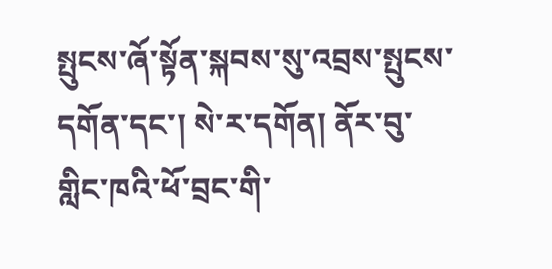སྤུངས་ཞོ་སྟོན་སྐབས་སུ་འབྲས་སྤུངས་དགོན་དང་། སེ་ར་དགོན། ནོར་བུ་གླིང་ཁའི་ཕོ་བྲང་གི་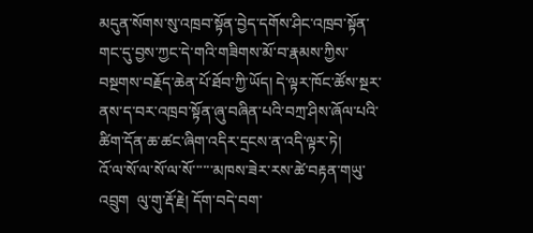མདུན་སོགས་སུ་འཁྲབ་སྟོན་བྱེད་དགོས་ཤིང་འཁྲབ་སྟོན་གང་དུ་བྱས་ཀྱང་དེ་གའི་གཟིགས་མོ་བ་རྣམས་ཀྱིས་བསྔགས་བརྗོད་ཆེན་པོ་ཐོབ་ཀྱི་ཡོད། དེ་ལྟར་ཁོང་ཚོས་སྔར་ནས་ད་བར་འཁྲབ་སྟོན་ཞུ་བཞིན་པའི་བཀྲ་ཤིས་ཞོལ་པའི་ཚིག་དོན་ཆ་ཚང་ཞིག་འདིར་དྲངས་ན་འདི་ལྟར་ཏེ།
འོ་ལ་སོ་ལ་སོ་ལ་སོ་་་་་་མཁས་ཟེར་རས་ཚེ་བརྟན་གཡུ་འབྲུག  ལུ་གུ་རྡོ་རྗེ། དོག་བདེ་བག་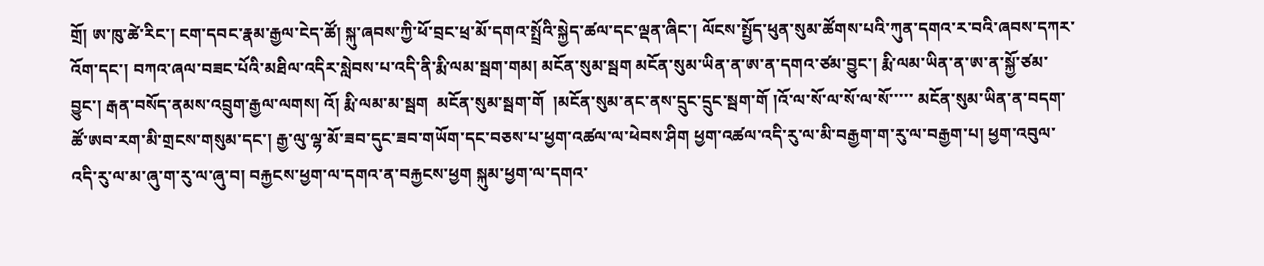གྲོ། ཨ་ཁུ་ཚེ་རིང་། ངག་དབང་རྣམ་རྒྱལ་ངེད་ཚོ། སྐུ་ཞབས་ཀྱི་ཕོ་བྲང་ཕྲ་མོ་དགའ་སྤྲོའི་སྐྱེད་ཚལ་དང་ལྡན་ཞིང་། ལོངས་སྤྱོད་ཕུན་སུམ་ཚོགས་པའི་ཀུན་དགའ་ར་བའི་ཞབས་དཀར་འོག་དང་། བཀའ་ཞལ་བཟང་པོའི་མཐིལ་འདིར་སླེབས་པ་འདི་ནི་རྨི་ལམ་སྦག་གམ། མངོན་སུམ་སྦག མངོན་སུམ་ཡིན་ན་ཨ་ན་དགའ་ཙམ་བྱུང་། རྨི་ལམ་ཡིན་ན་ཨ་ན་སྐྱོ་ཙམ་བྱུང་། རྒན་བསོད་ནམས་འབྲུག་རྒྱལ་ལགས། འོ། རྨི་ལམ་མ་སྦག  མངོན་སུམ་སྦག་གོ  །མངོན་སུམ་ནང་ནས་དྲུང་དྲུང་སྦག་གོ །འོ་ལ་སོ་ལ་སོ་ལ་སོ་་་་་ མངོན་སུམ་ཡིན་ན་བདག་ཚོ་ཨབ་རག་མི་གྲངས་གསུམ་དང་། རྒྱ་ལུ་ལྷ་མོ་ཟབ་དུང་ཟབ་གཡོག་དང་བཅས་པ་ཕྱག་འཚལ་ལ་ཕེབས་ཤིག ཕྱག་འཚལ་འདི་རུ་ལ་མི་བརྒྱག་ག་རུ་ལ་བརྒྱག་པ། ཕྱག་འབུལ་འདི་རུ་ལ་མ་ཞུ་ག་རུ་ལ་ཞུ་བ། བརྐྱངས་ཕྱག་ལ་དགའ་ན་བརྐྱངས་ཕྱག སྐུམ་ཕྱག་ལ་དགའ་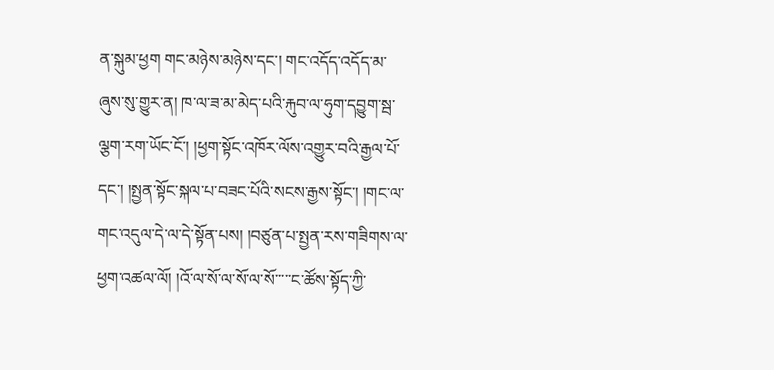ན་སྐུམ་ཕྱག གང་མཉེས་མཉེས་དང་། གང་འདོད་འདོད་མ་ཞུས་སུ་གྱུར་ན། ཁ་ལ་ཟ་མ་མེད་པའི་རྐུབ་ལ་ཧུག་དབྱུག་སྦ་ལྕག་རག་ཡོང་ངོ་། །ཕྱག་སྟོང་འཁོར་ལོས་འགྱུར་བའི་རྒྱལ་པོ་དང་། །སྤྱན་སྟོང་སྐལ་པ་བཟང་པོའི་སངས་རྒྱས་སྟོང་། །གང་ལ་གང་འདུལ་དེ་ལ་དེ་སྟོན་པས། །བཙུན་པ་སྤྱན་རས་གཟིགས་ལ་ཕྱག་འཚལ་ལོ། །འོ་ལ་སོ་ལ་སོ་ལ་སོ་་་་་ང་ཚོས་སྟོད་ཀྱི་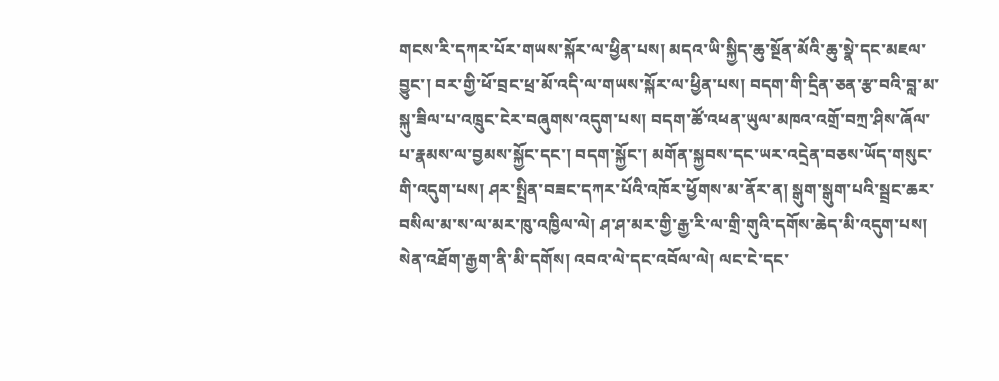གངས་རི་དཀར་པོར་གཡས་སྐོར་ལ་ཕྱིན་པས། མདའ་ཡི་སྐྱིད་ཆུ་སྔོན་མོའི་ཆུ་སྣེ་དང་མཇལ་བྱུང་། བར་གྱི་ཕོ་བྲང་ཕྲ་མོ་འདི་ལ་གཡས་སྐོར་ལ་ཕྱིན་པས། བདག་གི་དྲིན་ཅན་རྩ་བའི་བླ་མ་སྐུ་ཟིལ་པ་འཁྲུང་ངེར་བཞུགས་འདུག་པས། བདག་ཚོ་འཕན་ཡུལ་མཁའ་འགྲོ་བཀྲ་ཤིས་ཞོལ་པ་རྣམས་ལ་བྱམས་སྐྱོང་དང་། བདག་སྐྱོང་། མགོན་སྐྱབས་དང་ཡར་འདྲེན་བཅས་ཡོད་གསུང་གི་འདུག་པས། ཤར་སྤྲིན་བཟང་དཀར་པོའི་འཁོར་ཕྱོགས་མ་ནོར་ན། སྒུག་སྒུག་པའི་སྦྲང་ཆར་བསིལ་མ་ས་ལ་མར་ཁུ་འཁྱིལ་ལེ། ཤ་ཤ་མར་གྱི་རྒྱ་རི་ལ་གྲི་གུའི་དགོས་ཆེད་མི་འདུག་པས། སེན་འཐོག་རྒྱག་ནི་མི་དགོས། འབའ་ལེ་དང་འབོལ་ལེ། ལང་ངེ་དང་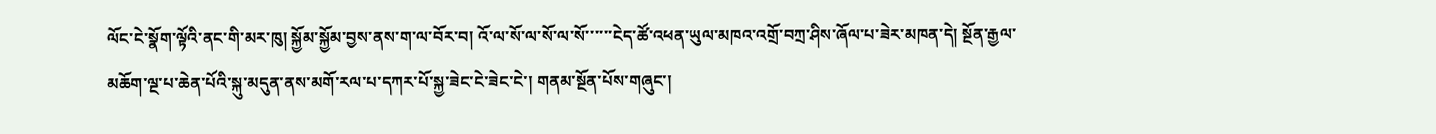ལོང་ངེ་སྣོག་ལྟོའི་ནང་གི་མར་ཁུ། སྐྱོམ་སྐྱོམ་བྱས་ནས་ག་ལ་བོར་བ། འོ་ལ་སོ་ལ་སོ་ལ་སོ་་་་་་ངེད་ཚོ་འཕན་ཡུལ་མཁའ་འགྲོ་བཀྲ་ཤིས་ཞོལ་པ་ཟེར་མཁན་དེ། སྔོན་རྒྱལ་མཆོག་ལྔ་པ་ཆེན་པོའི་སྐུ་མདུན་ནས་མགོ་རལ་པ་དཀར་པོ་སྐྱ་ཟེང་ངེ་ཟེང་ངེ་། གནམ་སྔོན་པོས་གཞུང་།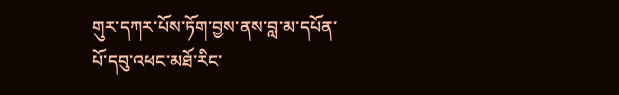གུར་དཀར་པོས་ཏོག་བྱས་ནས་བླ་མ་དཔོན་པོ་དབུ་འཕང་མཐོ་རིང་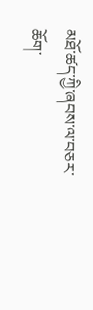མཐོ་ཚད་ཀྱི་ཞབས་ལ་བཅར་ཆོག་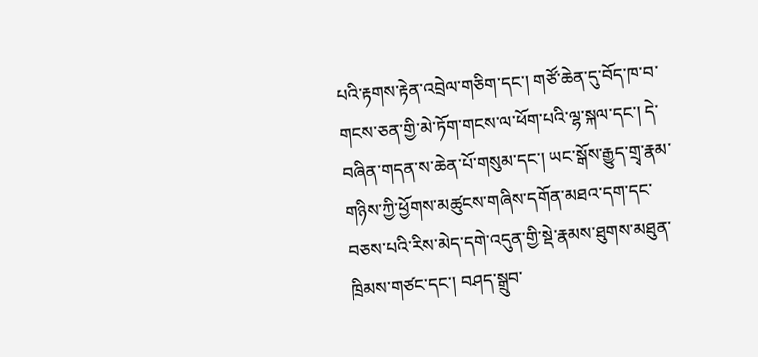པའི་རྟགས་རྟེན་འབྲེལ་གཅིག་དང་། གཙོ་ཆེན་དུ་བོད་ཁ་བ་གངས་ཅན་གྱི་མེ་ཏོག་གངས་ལ་ཕོག་པའི་ལྷ་སྐལ་དང་། དེ་བཞིན་གདན་ས་ཆེན་པོ་གསུམ་དང་། ཡང་སྒོས་རྒྱུད་གྲྭ་རྣམ་གཉིས་ཀྱི་ཕྱོགས་མཚུངས་གཞིས་དགོན་མཐའ་དག་དང་བཅས་པའི་རིས་མེད་དགེ་འདུན་གྱི་སྡེ་རྣམས་ཐུགས་མཐུན་ཁྲིམས་གཙང་དང་། བཤད་སྒྲུབ་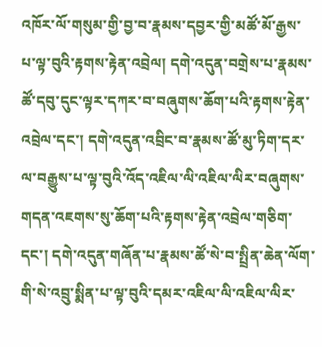འཁོར་ལོ་གསུམ་གྱི་བྱ་བ་རྣམས་དབྱར་གྱི་མཚོ་མོ་རྒྱས་པ་ལྟ་བུའི་རྟགས་རྟེན་འབྲེལ། དགེ་འདུན་བགྲེས་པ་རྣམས་ཚོ་དབུ་དུང་ལྟར་དཀར་བ་བཞུགས་ཆོག་པའི་རྟགས་རྟེན་འབྲེལ་དང་། དགེ་འདུན་འབྲིང་བ་རྣམས་ཚོ་མུ་ཏིག་དར་ལ་བརྒྱུས་པ་ལྟ་བུའི་འོད་འཇིལ་ལི་འཇིལ་ལིར་བཞུགས་གདན་འཇགས་སུ་ཆོག་པའི་རྟགས་རྟེན་འབྲེལ་གཅིག་དང་། དགེ་འདུན་གཞོན་པ་རྣམས་ཚོ་སེ་བ་སྤྲིན་ཆེན་ལོག་གི་སེ་འབྲུ་སྨིན་པ་ལྟ་བུའི་དམར་འཇིལ་ལི་འཇིལ་ལིར་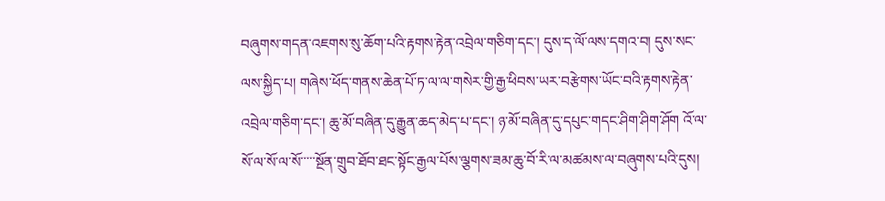བཞུགས་གདན་འཇགས་སུ་ཆོག་པའི་རྟགས་རྟེན་འབྲེལ་གཅིག་དང་། དུས་ད་ལོ་ལས་དགའ་བ། དུས་སང་ལས་སྐྱིད་པ། གཞེས་ཕོད་གནས་ཆེན་པོ་ཏ་ལ་ལ་གསེར་གྱི་རྒྱ་ཕིབས་ཡར་བརྩེགས་ཡོང་བའི་རྟགས་རྟེན་འབྲེལ་གཅིག་དང་། ཆུ་མོ་བཞིན་དུ་རྒྱུན་ཆད་མེད་པ་དང་། ཉ་མོ་བཞིན་དུ་དཔུང་གདང་ཤིག་ཤིག་ཤོག འོ་ལ་སོ་ལ་སོ་ལ་སོ་་་་་སྔོན་གྲུབ་ཐོབ་ཐང་སྟོང་རྒྱལ་པོས་ལྕགས་ཟམ་ཆུ་བོ་རི་ལ་མཚམས་ལ་བཞུགས་པའི་དུས།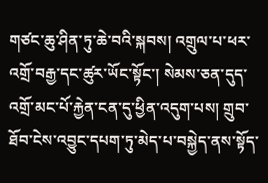གཙང་ཆུ་ཤིན་ཏུ་ཆེ་བའི་སྐབས། འགྲུལ་པ་ཕར་འགྲོ་བརྒྱ་དང་ཚུར་ཡོང་སྟོང་། སེམས་ཅན་དུད་འགྲོ་མང་པོ་རྐྱེན་ངན་དུ་ཕྱིན་འདུག་པས། གྲུབ་ཐོབ་ངེས་འབྱུང་དཔག་ཏུ་མེད་པ་བསྐྱེད་ནས་སྟོད་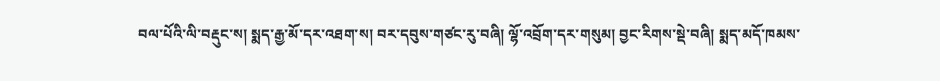བལ་པོའི་ལི་བརྡུང་ས། སྨད་རྒྱ་མོ་དར་འཐག་ས། བར་དབུས་གཙང་རུ་བཞི། ལྷོ་འབྲོག་དར་གསུམ། བྱང་རིགས་སྡེ་བཞི། སྨད་མདོ་ཁམས་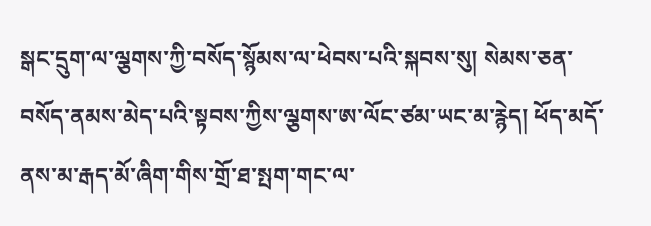སྒང་དྲུག་ལ་ལྕགས་ཀྱི་བསོད་སྙོམས་ལ་ཕེབས་པའི་སྐབས་སུ། སེམས་ཅན་བསོད་ནམས་མེད་པའི་སྟབས་ཀྱིས་ལྕགས་ཨ་ལོང་ཙམ་ཡང་མ་རྙེད། ཕོད་མདོ་ནས་མ་རྒད་མོ་ཞིག་གིས་གྲོ་ཐ་སྤག་གང་ལ་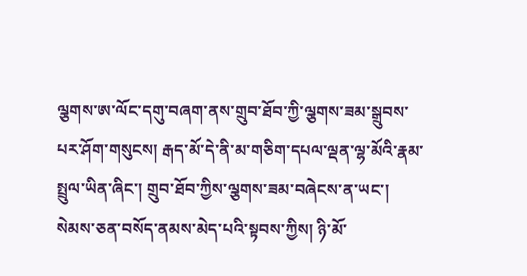ལྕགས་ཨ་ལོང་དགུ་བཞག་ནས་གྲུབ་ཐོབ་ཀྱི་ལྕགས་ཟམ་སྒྲུབས་པར་ཤོག་གསུངས། རྒད་མོ་དེ་ནི་མ་གཅིག་དཔལ་ལྡན་ལྷ་མོའི་རྣམ་སྤྲུལ་ཡིན་ཞིང་། གྲུབ་ཐོབ་ཀྱིས་ལྕགས་ཟམ་བཞེངས་ན་ཡང་། སེམས་ཅན་བསོད་ནམས་མེད་པའི་སྟབས་ཀྱིས། ཉི་མོ་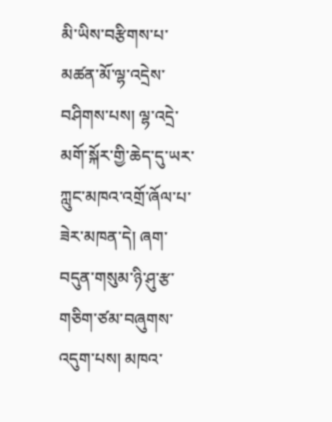མི་ཡིས་བརྩིགས་པ་མཚན་མོ་ལྷ་འདྲེས་བཤིགས་པས། ལྷ་འདྲེ་མགོ་སྐོར་གྱི་ཆེད་དུ་ཡར་ཀླུང་མཁའ་འགྲོ་ཞོལ་པ་ཟེར་མཁན་དེ། ཞག་བདུན་གསུམ་ཉི་ཤུ་རྩ་གཅིག་ཙམ་བཞུགས་འདུག་པས། མཁའ་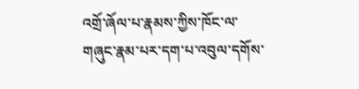འགྲོ་ཞོལ་པ་རྣམས་ཀྱིས་ཁོང་ལ་གཞུང་རྣམ་པར་དག་པ་འབུལ་དགོས་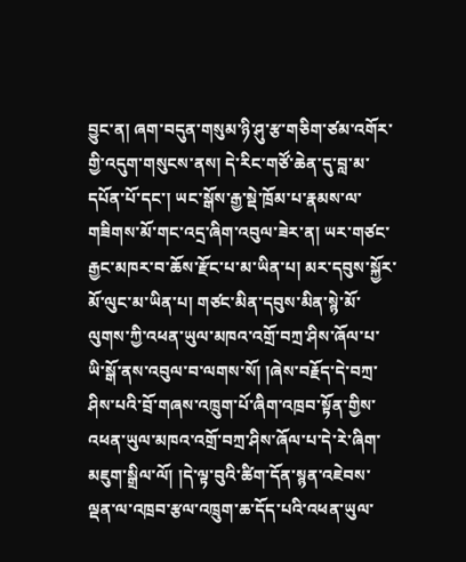བྱུང་ན། ཞག་བདུན་གསུམ་ཉི་ཤུ་རྩ་གཅིག་ཙམ་འགོར་གྱི་འདུག་གསུངས་ནས། དེ་རིང་གཙོ་ཆེན་དུ་བླ་མ་དཔོན་པོ་དང་། ཡང་སྒོས་རྒྱ་སྡེ་ཁྲོམ་པ་རྣམས་ལ་གཟིགས་མོ་གང་འདྲ་ཞིག་འབུལ་ཟེར་ན། ཡར་གཙང་རྒྱང་མཁར་བ་ཆོས་རྫོང་པ་མ་ཡིན་པ། མར་དབུས་སྐྱོར་མོ་ལུང་མ་ཡིན་པ། གཙང་མིན་དབུས་མིན་སྙེ་མོ་ལུགས་ཀྱི་འཕན་ཡུལ་མཁའ་འགྲོ་བཀྲ་ཤིས་ཞོལ་པ་ཡི་སྒོ་ནས་འབུལ་བ་ལགས་སོ། །ཞེས་བརྗོད་དེ་བཀྲ་ཤིས་པའི་བྲོ་གཞས་འཁྲུག་པོ་ཞིག་འཁྲབ་སྟོན་གྱིས་འཕན་ཡུལ་མཁའ་འགྲོ་བཀྲ་ཤིས་ཞོལ་པ་དེ་རེ་ཞིག་མཇུག་སྒྲིལ་ལོ། །དེ་ལྟ་བུའི་ཚིག་དོན་སྙན་འཇེབས་ལྡན་ལ་འཁྲབ་རྩལ་འཁྲུག་ཆ་དོད་པའི་འཕན་ཡུལ་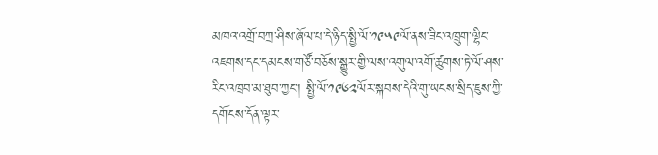མཁའ་འགྲོ་བཀྲ་ཤིས་ཞོལ་པ་དེ་ཉིད་སྤྱི་ལོ་༡༩༥༩ལོ་ནས་ཟིང་འཁྲུག་ལྷིང་འཇགས་དང་དམངས་གཙོ་བཅོས་སྒྱུར་གྱི་ལས་འགུལ་འགོ་ཚུགས་ཏེ་ལོ་ཤས་རིང་འཁྲབ་མ་ཐུབ་ཀྱང་། སྤྱི་ལོ་༡༩༦༢ལོར་སྐབས་དེའི་གུ་ཡངས་སྲིད་ཇུས་ཀྱི་དགོངས་དོན་ལྟར་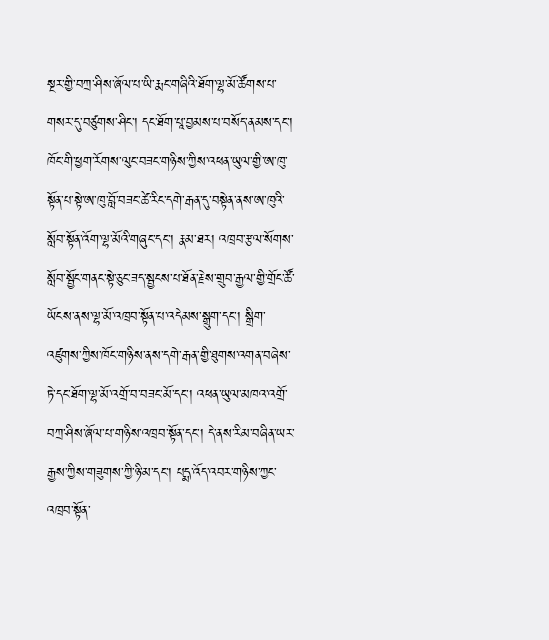སྔར་གྱི་བཀྲ་ཤིས་ཞོལ་པ་ཡི་རྨང་གཞིའི་ཐོག་ལྷ་མོ་ཚོགས་པ་གསར་དུ་བཙུགས་ཤིང་། དང་ཐོག་པཱ་བྱམས་པ་བསོད་ནམས་དང་། ཁོང་གི་ཕྱག་རོགས་ལུང་བཟང་གཉིས་ཀྱིས་འཕན་ཡུལ་གྱི་ཨ་ཁུ་སྟོན་པ་སྟེ་ཨ་ཁུ་བློ་བཟང་ཚེ་རིང་དགེ་རྒན་དུ་བསྟེན་ནས་ཨ་ཁུའི་སློབ་སྟོན་འོག་ལྷ་མོའི་གཞུང་དང་། རྣམ་ཐར། འཁྲབ་རྩལ་སོགས་སློབ་སྦྱོང་གནང་སྟེ་ཅུང་ཟད་སྦྱངས་པ་ཐོན་རྗེས་གྲུབ་རྒྱལ་གྱི་གྲོང་ཚོ་ཡོངས་ནས་ལྷ་མོ་འཁྲབ་སྟོན་པ་འདེམས་སྒྲུག་དང་། སྒྲིག་འཛུགས་ཀྱིས་ཁོང་གཉིས་ནས་དགེ་རྒན་གྱི་ཐུགས་འགན་བཞེས་ཏེ་དང་ཐོག་ལྷ་མོ་འགྲོ་བ་བཟང་མོ་དང་། འཕན་ཡུལ་མཁའ་འགྲོ་བཀྲ་ཤིས་ཞོལ་པ་གཉིས་འཁྲབ་སྟོན་དང་། དེ་ནས་རིམ་བཞིན་ཡར་རྒྱས་ཀྱིས་གཟུགས་ཀྱི་ཉི་མ་དང་། པདྨ་འོད་འབར་གཉིས་ཀྱང་འཁྲབ་སྟོན་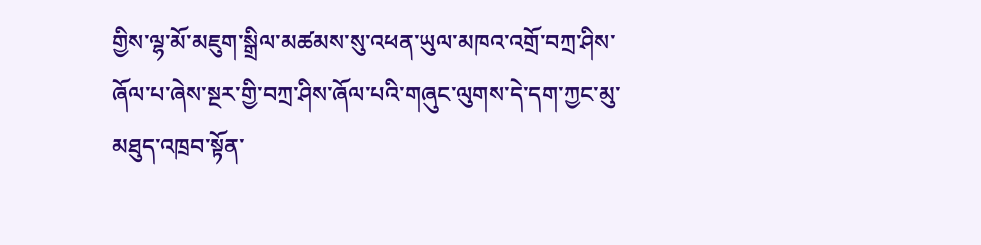གྱིས་ལྷ་མོ་མཇུག་སྒྲིལ་མཚམས་སུ་འཕན་ཡུལ་མཁའ་འགྲོ་བཀྲ་ཤིས་ཞོལ་པ་ཞེས་སྔར་གྱི་བཀྲ་ཤིས་ཞོལ་པའི་གཞུང་ལུགས་དེ་དག་ཀྱང་མུ་མཐུད་འཁྲབ་སྟོན་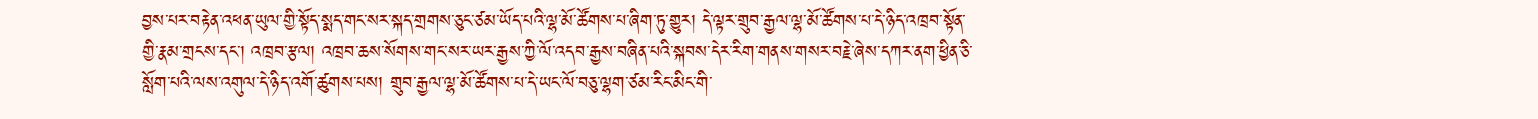བྱས་པར་བརྟེན་འཕན་ཡུལ་གྱི་སྟོད་སྨད་གང་སར་སྐད་གྲགས་ཅུང་ཙམ་ཡོད་པའི་ལྷ་མོ་ཚོགས་པ་ཞིག་ཏུ་གྱུར། དེ་ལྟར་གྲུབ་རྒྱལ་ལྷ་མོ་ཚོགས་པ་དེ་ཉིད་འཁྲབ་སྟོན་གྱི་རྣམ་གྲངས་དང་། འཁྲབ་རྩལ། འཁྲབ་ཆས་སོགས་གང་སར་ཡར་རྒྱས་ཀྱི་ལོ་འདབ་རྒྱས་བཞིན་པའི་སྐབས་དེར་རིག་གནས་གསར་བརྗེ་ཞེས་དཀར་ནག་ཕྱིན་ཅི་སློག་པའི་ལས་འགུལ་དེ་ཉིད་འགོ་ཚུགས་པས། གྲུབ་རྒྱལ་ལྷ་མོ་ཚོགས་པ་དེ་ཡང་ལོ་བཅུ་ལྷག་ཙམ་རིང་མིང་གི་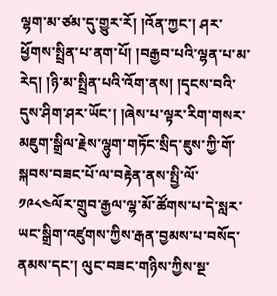ལྷག་མ་ཙམ་དུ་གྱུར་རོ། །འོན་ཀྱང་། ཤར་ཕྱོགས་སྤྲིན་པ་ནག་པོ། །བརྒྱབ་པའི་ལྷན་པ་མ་རེད། །ཉི་མ་སྤྲིན་པའི་འོག་ནས། །དྭངས་བའི་དུས་ཤིག་ཤར་ཡོང་། །ཞེས་པ་ལྟར་རིག་གསར་མཇུག་སྒྲིལ་རྗེས་ལྷུག་གཏོང་སྲིད་ཇུས་ཀྱི་གོ་སྐབས་བཟང་པོ་ལ་བརྟེན་ནས་སྤྱི་ལོ་༡༩༨༤ལོར་གྲུབ་རྒྱལ་ལྷ་མོ་ཚོགས་པ་དེ་སླར་ཡང་སྒྲིག་འཛུགས་ཀྱིས་རྒན་བྱམས་པ་བསོད་ནམས་དང་། ལུང་བཟང་གཉིས་ཀྱིས་སྔ་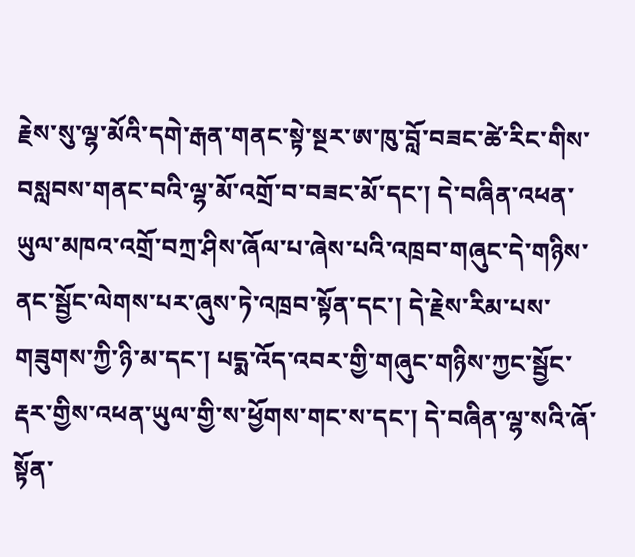རྗེས་སུ་ལྷ་མོའི་དགེ་རྒན་གནང་སྟེ་སྔར་ཨ་ཁུ་བློ་བཟང་ཚེ་རིང་གིས་བསླབས་གནང་བའི་ལྷ་མོ་འགྲོ་བ་བཟང་མོ་དང་། དེ་བཞིན་འཕན་ཡུལ་མཁའ་འགྲོ་བཀྲ་ཤིས་ཞོལ་པ་ཞེས་པའི་འཁྲབ་གཞུང་དེ་གཉིས་ནང་སྦྱོང་ལེགས་པར་ཞུས་ཏེ་འཁྲབ་སྟོན་དང་། དེ་རྗེས་རིམ་པས་གཟུགས་ཀྱི་ཉི་མ་དང་། པདྨ་འོད་འབར་གྱི་གཞུང་གཉིས་ཀྱང་སྦྱོང་རྡར་གྱིས་འཕན་ཡུལ་གྱི་ས་ཕྱོགས་གང་ས་དང་། དེ་བཞིན་ལྷ་སའི་ཞོ་སྟོན་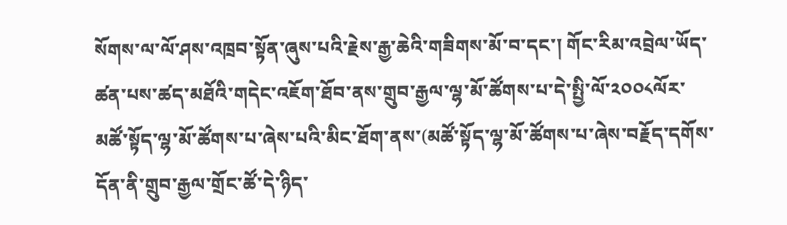སོགས་ལ་ལོ་ཤས་འཁྲབ་སྟོན་ཞུས་པའི་རྗེས་རྒྱ་ཆེའི་གཟིགས་མོ་བ་དང་། གོང་རིམ་འབྲེལ་ཡོད་ཚན་པས་ཚད་མཐོའི་གདེང་འཇོག་ཐོབ་ནས་གྲུབ་རྒྱལ་ལྷ་མོ་ཚོགས་པ་དེ་སྤྱི་ལོ་༢༠༠༨ལོར་མཚོ་སྟོད་ལྷ་མོ་ཚོགས་པ་ཞེས་པའི་མིང་ཐོག་ནས་(མཚོ་སྟོད་ལྷ་མོ་ཚོགས་པ་ཞེས་བརྗོད་དགོས་དོན་ནི་གྲུབ་རྒྱལ་གྲོང་ཚོ་དེ་ཉིད་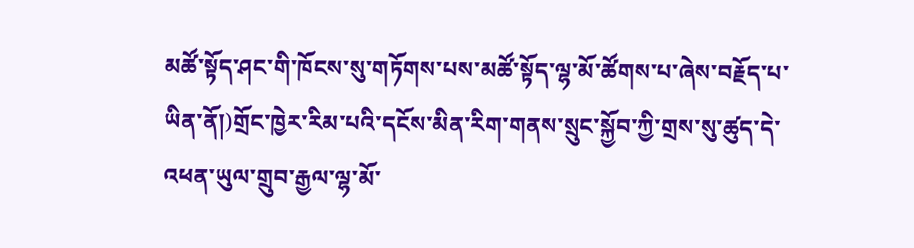མཚོ་སྟོད་ཤང་གི་ཁོངས་སུ་གཏོགས་པས་མཚོ་སྟོད་ལྷ་མོ་ཚོགས་པ་ཞེས་བརྗོད་པ་ཡིན་ནོ།)གྲོང་ཁྱེར་རིམ་པའི་དངོས་མིན་རིག་གནས་སྲུང་སྐྱོབ་ཀྱི་གྲས་སུ་ཚུད་དེ་འཕན་ཡུལ་གྲུབ་རྒྱལ་ལྷ་མོ་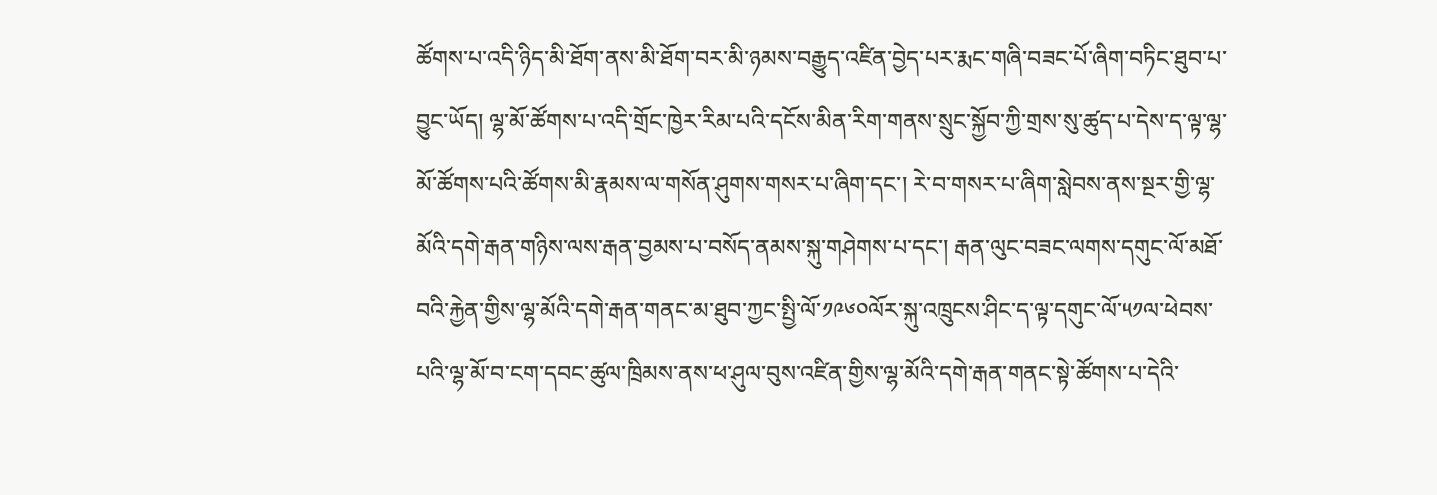ཚོགས་པ་འདི་ཉིད་མི་ཐོག་ནས་མི་ཐོག་བར་མི་ཉམས་བརྒྱུད་འཛིན་བྱེད་པར་རྨང་གཞི་བཟང་པོ་ཞིག་བཏིང་ཐུབ་པ་བྱུང་ཡོད། ལྷ་མོ་ཚོགས་པ་འདི་གྲོང་ཁྱེར་རིམ་པའི་དངོས་མིན་རིག་གནས་སྲུང་སྐྱོབ་ཀྱི་གྲས་སུ་ཚུད་པ་དེས་ད་ལྟ་ལྷ་མོ་ཚོགས་པའི་ཚོགས་མི་རྣམས་ལ་གསོན་ཤུགས་གསར་པ་ཞིག་དང་། རེ་བ་གསར་པ་ཞིག་སླེབས་ནས་སྔར་གྱི་ལྷ་མོའི་དགེ་རྒན་གཉིས་ལས་རྒན་བྱམས་པ་བསོད་ནམས་སྐུ་གཤེགས་པ་དང་། རྒན་ལུང་བཟང་ལགས་དགུང་ལོ་མཐོ་བའི་རྐྱེན་གྱིས་ལྷ་མོའི་དགེ་རྒན་གནང་མ་ཐུབ་ཀྱང་སྤྱི་ལོ་༡༩༦༠ལོར་སྐུ་འཁྲུངས་ཤིང་ད་ལྟ་དགུང་ལོ་༥༡ལ་ཕེབས་པའི་ལྷ་མོ་བ་ངག་དབང་ཚུལ་ཁྲིམས་ནས་ཕ་ཤུལ་བུས་འཛིན་གྱིས་ལྷ་མོའི་དགེ་རྒན་གནང་སྟེ་ཚོགས་པ་དེའི་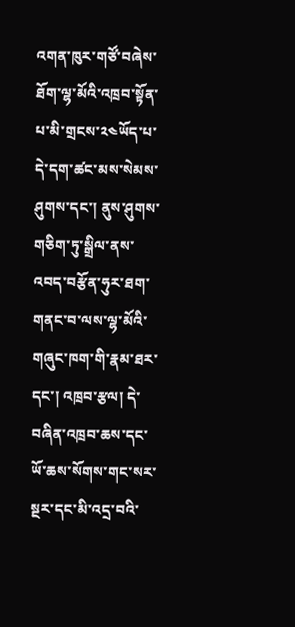འགན་ཁུར་གཙོ་བཞེས་ཐོག་ལྷ་མོའི་འཁྲབ་སྟོན་པ་མི་གྲངས་༢༤ཡོད་པ་དེ་དག་ཚང་མས་སེམས་ཤུགས་དང་། ནུས་ཤུགས་གཅིག་ཏུ་སྒྲིལ་ནས་འབད་བརྩོན་ཧུར་ཐག་གནང་བ་ལས་ལྷ་མོའི་གཞུང་ཁག་གི་རྣམ་ཐར་དང་། འཁྲབ་རྩལ། དེ་བཞིན་འཁྲབ་ཆས་དང་ཡོ་ཆས་སོགས་གང་སར་སྔར་དང་མི་འདྲ་བའི་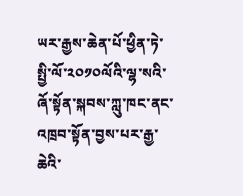ཡར་རྒྱས་ཆེན་པོ་ཕྱིན་ཏེ་སྤྱི་ལོ་༢༠༡༠ལོའི་ལྷ་སའི་ཞོ་སྟོན་སྐབས་ཀླུ་ཁང་ནང་འཁྲབ་སྟོན་བྱས་པར་རྒྱ་ཆེའི་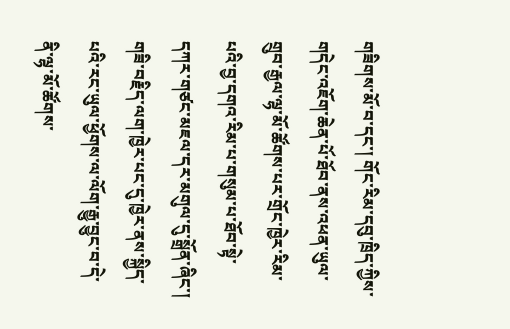གཟིགས་མོ་བ་དང་། གོང་རིམ་དབུ་ཁྲིད་ཀྱིས་གདེང་འཇོག་ཆེན་པོ་ཐོབ་ནས་འཕན་ཡུལ་གྲུབ་རྒྱལ་ལྷ་མོ་ཚོགས་པར་གྲོང་ཁྱེར་རིམ་པའི་བྱ་དགའ་རིམ་པ་གསུམ་པ་ཐོབ་སྟེ་དཀར་གཙང་མཇལ་དར་མགུལ་དུ་སྒྲོན་ཞིང་། གཟི་བརྗིད་ལག་ཁྱེར་པང་དུ་ཁྱེར་ནས་སྐྱིད་པའི་རང་ཡུལ་ཕྱོགས་ལ་ལོག་རྒྱུ་བྱུང་བ་དེ་ནི་ལྷ་མོ་ཚོགས་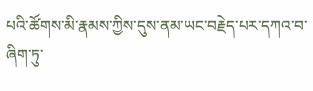པའི་ཚོགས་མི་རྣམས་ཀྱིས་དུས་ནམ་ཡང་བརྗེད་པར་དཀའ་བ་ཞིག་ཏུ་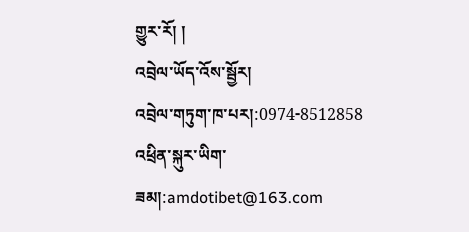གྱུར་རོ། །
འབྲེལ་ཡོད་འོས་སྦྱོར།
འབྲེལ་གཏུག་ཁ་པར།:0974-8512858
འཕྲིན་སྐུར་ཡིག་ཟམ།:amdotibet@163.com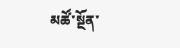མཚོ་སྔོན་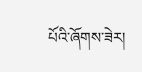པོའི་ཞོགས་ཟེར།